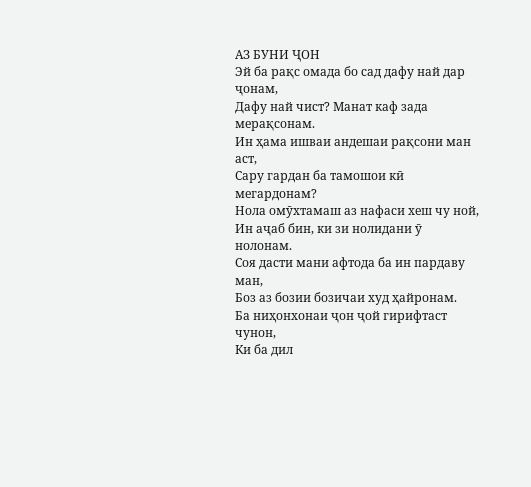АЗ БУНИ ҶОН
Эй ба рақс омада бо сад дафу най дар ҷонам,
Дафу най чист? Манат каф зада мерақсонам.
Ин ҳама ишваи андешаи рақсони ман аст,
Сару гардан ба тамошои кӣ мегардонам?
Нола омӯхтамаш аз нафаси хеш чу ной,
Ин аҷаб бин, ки зи нолидани ӯ нолонам.
Соя дасти мани афтода ба ин пардаву ман,
Боз аз бозии бозичаи худ ҳайронам.
Ба ниҳонхонаи ҷон ҷой гирифтаст чунон,
Ки ба дил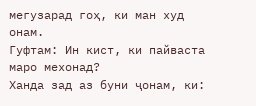мегузарад гоҳ, ки ман худ онам.
Гуфтам: Ин кист, ки пайваста маро мехонад?
Ханда зад аз буни ҷонам, ки: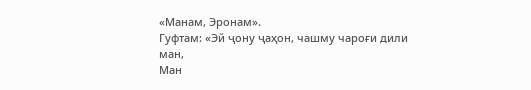«Манам, Эронам».
Гуфтам: «Эй ҷону ҷаҳон, чашму чароғи дили ман,
Ман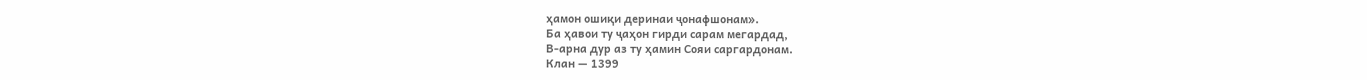ҳамон ошиқи деринаи ҷонафшонам».
Ба ҳавои ту ҷаҳон гирди сарам мегардад,
В-арна дур аз ту ҳамин Сояи саргардонам.
Клан — 1399